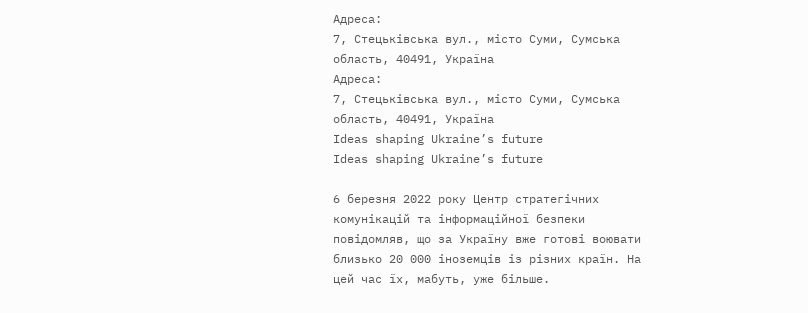Адреса:
7, Стецьківська вул., місто Суми, Сумська область, 40491, Україна
Адреса:
7, Стецьківська вул., місто Суми, Сумська область, 40491, Україна
Ideas shaping Ukraine’s future
Ideas shaping Ukraine’s future

6 березня 2022 року Центр стратегічних комунікацій та інформаційної безпеки повідомляв, що за Україну вже готові воювати близько 20 000 іноземців із різних країн. На цей час їх, мабуть, уже більше.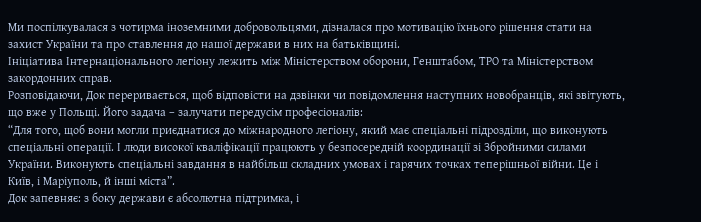Ми поспілкувалася з чотирма іноземними добровольцями, дізналася про мотивацію їхнього рішення стати на захист України та про ставлення до нашої держави в них на батьківщині.
Ініціатива Інтернаціонального легіону лежить між Міністерством оборони, Генштабом, ТРО та Міністерством закордонних справ.
Розповідаючи, Док переривається, щоб відповісти на дзвінки чи повідомлення наступних новобранців, які звітують, що вже у Польщі. Його задача – залучати передусім професіоналів:
“Для того, щоб вони могли приєднатися до міжнародного легіону, який має спеціальні підрозділи, що виконують спеціальні операції. І люди високої кваліфікації працюють у безпосередній координації зі Збройними силами України. Виконують спеціальні завдання в найбільш складних умовах і гарячих точках теперішньої війни. Це і Київ, і Маріуполь, й інші міста”.
Док запевняє: з боку держави є абсолютна підтримка, і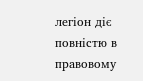легіон діє повністю в правовому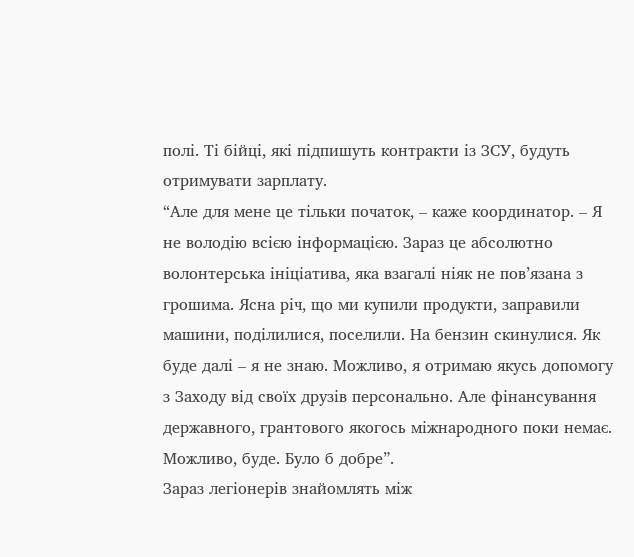полі. Ті бійці, які підпишуть контракти із ЗСУ, будуть отримувати зарплату.
“Але для мене це тільки початок, – каже координатор. – Я не володію всією інформацією. Зараз це абсолютно волонтерська ініціатива, яка взагалі ніяк не пов’язана з грошима. Ясна річ, що ми купили продукти, заправили машини, поділилися, поселили. На бензин скинулися. Як буде далі – я не знаю. Можливо, я отримаю якусь допомогу з Заходу від своїх друзів персонально. Але фінансування державного, грантового якогось міжнародного поки немає. Можливо, буде. Було б добре”.
Зараз легіонерів знайомлять між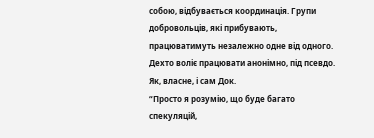собою, відбувається координація. Групи добровольців, які прибувають, працюватимуть незалежно одне від одного. Дехто воліє працювати анонімно, під псевдо. Як, власне, і сам Док.
“Просто я розумію, що буде багато спекуляцій,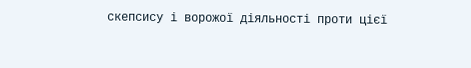скепсису і ворожої діяльності проти цієї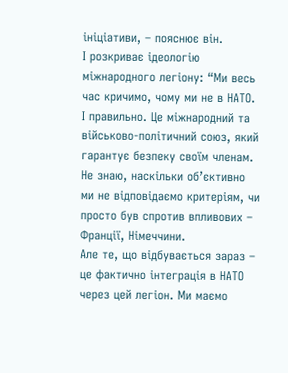ініціативи, – пояснює він.
І розкриває ідеологію міжнародного легіону: “Ми весь час кричимо, чому ми не в НАТО. І правильно. Це міжнародний та військово-політичний союз, який гарантує безпеку своїм членам.
Не знаю, наскільки об’єктивно ми не відповідаємо критеріям, чи просто був спротив впливових – Франції, Німеччини.
Але те, що відбувається зараз – це фактично інтеграція в НАТО через цей легіон. Ми маємо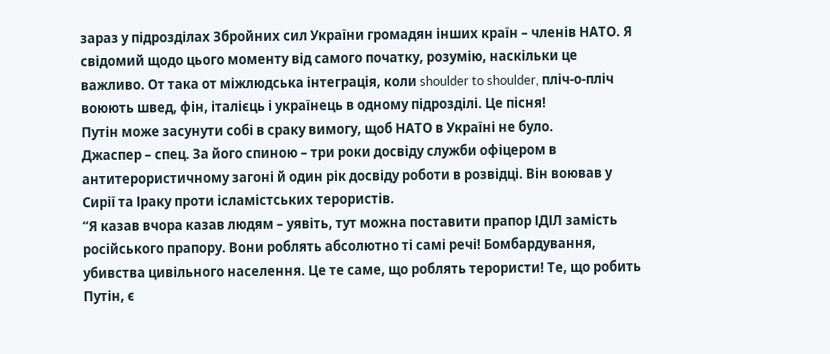зараз у підрозділах Збройних сил України громадян інших країн – членів НАТО. Я свідомий щодо цього моменту від самого початку, розумію, наскільки це важливо. От така от міжлюдська інтеграція, коли shoulder to shoulder, пліч-о-пліч воюють швед, фін, італієць і українець в одному підрозділі. Це пісня!
Путін може засунути собі в сраку вимогу, щоб НАТО в Україні не було.
Джаспер – спец. За його спиною – три роки досвіду служби офіцером в антитерористичному загоні й один рік досвіду роботи в розвідці. Він воював у Сирії та Іраку проти ісламістських терористів.
“Я казав вчора казав людям – уявіть, тут можна поставити прапор ІДІЛ замість російського прапору. Вони роблять абсолютно ті самі речі! Бомбардування, убивства цивільного населення. Це те саме, що роблять терористи! Те, що робить Путін, є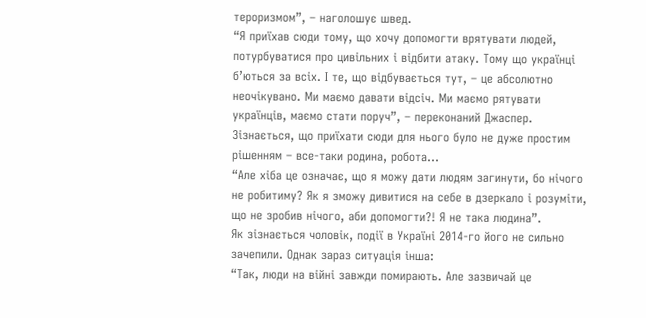тероризмом”, – наголошує швед.
“Я приїхав сюди тому, що хочу допомогти врятувати людей, потурбуватися про цивільних і відбити атаку. Тому що українці б’ються за всіх. І те, що відбувається тут, – це абсолютно неочікувано. Ми маємо давати відсіч. Ми маємо рятувати українців, маємо стати поруч”, – переконаний Джаспер.
Зізнається, що приїхати сюди для нього було не дуже простим рішенням – все-таки родина, робота…
“Але хіба це означає, що я можу дати людям загинути, бо нічого не робитиму? Як я зможу дивитися на себе в дзеркало і розуміти, що не зробив нічого, аби допомогти?! Я не така людина”.
Як зізнається чоловік, події в Україні 2014-го його не сильно зачепили. Однак зараз ситуація інша:
“Так, люди на війні завжди помирають. Але зазвичай це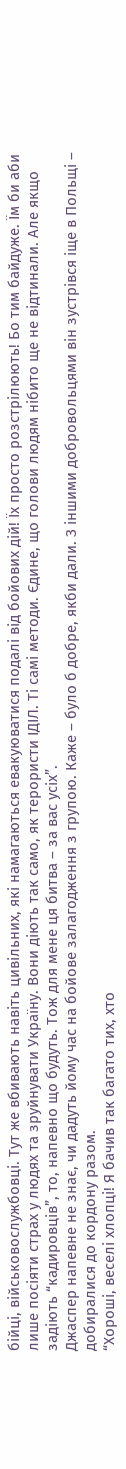бійці, військовослужбовці. Тут же вбивають навіть цивільних, які намагаються евакуюватися подалі від бойових дій! Їх просто розстрілюють! Бо тим байдуже. Їм би аби лише посіяти страх у людях та зруйнувати Україну. Вони діють так само, як терористи ІДІЛ. Ті самі методи. Єдине, що голови людям нібито ще не відтинали. Але якщо задіють “кадировців”, то, напевно що будуть. Тож для мене ця битва – за вас усіх”.
Джаспер напевне не знає, чи дадуть йому час на бойове залагодження з групою. Каже – було б добре, якби дали. З іншими добровольцями він зустрівся іще в Польщі – добиралися до кордону разом.
“Хороші, веселі хлопці! Я бачив так багато тих, хто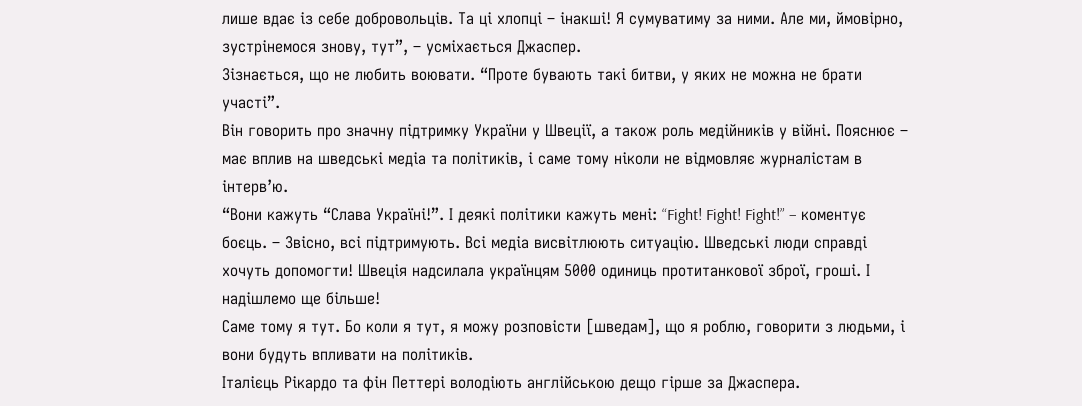лише вдає із себе добровольців. Та ці хлопці – інакші! Я сумуватиму за ними. Але ми, ймовірно, зустрінемося знову, тут”, – усміхається Джаспер.
Зізнається, що не любить воювати. “Проте бувають такі битви, у яких не можна не брати участі”.
Він говорить про значну підтримку України у Швеції, а також роль медійників у війні. Пояснює – має вплив на шведські медіа та політиків, і саме тому ніколи не відмовляє журналістам в інтерв’ю.
“Вони кажуть “Слава Україні!”. І деякі політики кажуть мені: “Fight! Fight! Fight!” – коментує боєць. – Звісно, всі підтримують. Всі медіа висвітлюють ситуацію. Шведські люди справді хочуть допомогти! Швеція надсилала українцям 5000 одиниць протитанкової зброї, гроші. І надішлемо ще більше!
Саме тому я тут. Бо коли я тут, я можу розповісти [шведам], що я роблю, говорити з людьми, і вони будуть впливати на політиків.
Італієць Рікардо та фін Петтері володіють англійською дещо гірше за Джаспера.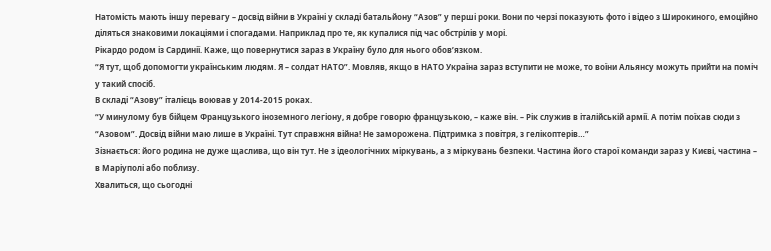Натомість мають іншу перевагу – досвід війни в Україні у складі батальйону “Азов” у перші роки. Вони по черзі показують фото і відео з Широкиного, емоційно діляться знаковими локаціями і спогадами. Наприклад про те, як купалися під час обстрілів у морі.
Рікардо родом із Сардинії. Каже, що повернутися зараз в Україну було для нього обов’язком.
“Я тут, щоб допомогти українським людям. Я – солдат НАТО”. Мовляв, якщо в НАТО Україна зараз вступити не може, то воїни Альянсу можуть прийти на поміч у такий спосіб.
В складі “Азову” італієць воював у 2014-2015 роках.
“У минулому був бійцем Французького іноземного легіону, я добре говорю французькою, – каже він. – Рік служив в італійській армії. А потім поїхав сюди з “Азовом”. Досвід війни маю лише в Україні. Тут справжня війна! Не заморожена. Підтримка з повітря, з гелікоптерів…”
Зізнається: його родина не дуже щаслива, що він тут. Не з ідеологічних міркувань, а з міркувань безпеки. Частина його старої команди зараз у Києві, частина – в Маріуполі або поблизу.
Хвалиться, що сьогодні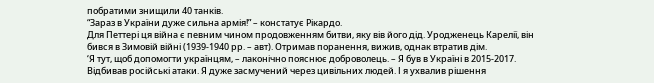побратими знищили 40 танків.
“Зараз в України дуже сильна армія!” – констатує Рікардо.
Для Петтері ця війна є певним чином продовженням битви, яку вів його дід. Уродженець Карелії, він бився в Зимовій війні (1939-1940 рр. – авт). Отримав поранення, вижив, однак втратив дім.
‘Я тут, щоб допомогти українцям, – лаконічно пояснює доброволець. – Я був в Україні в 2015-2017. Відбивав російські атаки. Я дуже засмучений через цивільних людей. І я ухвалив рішення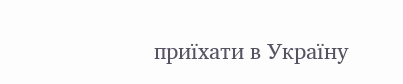приїхати в Україну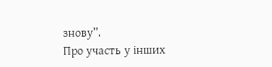знову”.
Про участь у інших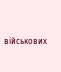військових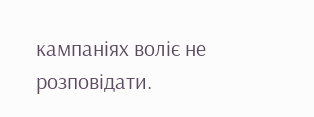кампаніях воліє не розповідати.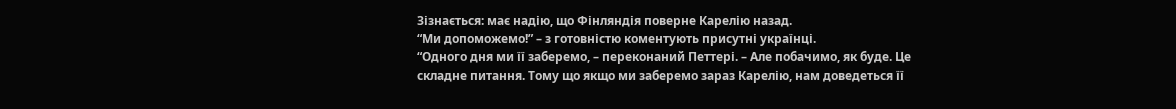Зізнається: має надію, що Фінляндія поверне Карелію назад.
“Ми допоможемо!” – з готовністю коментують присутні українці.
“Одного дня ми її заберемо, – переконаний Петтері. – Але побачимо, як буде. Це складне питання. Тому що якщо ми заберемо зараз Карелію, нам доведеться її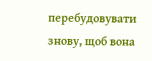перебудовувати знову, щоб вона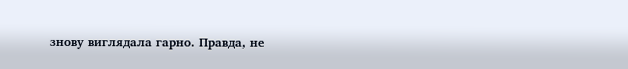знову виглядала гарно. Правда, не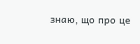знаю, що про це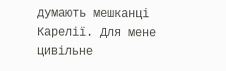думають мешканці Карелії. Для мене цивільне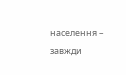населення – завжди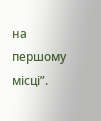на першому місці”.